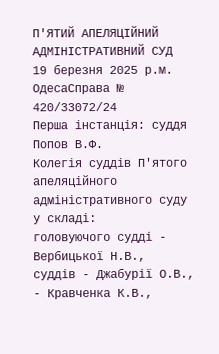П'ЯТИЙ АПЕЛЯЦІЙНИЙ АДМІНІСТРАТИВНИЙ СУД
19 березня 2025 р.м. ОдесаСправа № 420/33072/24
Перша інстанція: суддя Попов В.Ф.
Колегія суддів П'ятого апеляційного адміністративного суду у складі:
головуючого судді - Вербицької Н.В.,
суддів - Джабурії О.В.,
- Кравченка К.В.,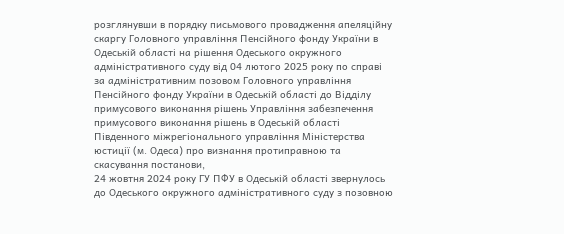розглянувши в порядку письмового провадження апеляційну скаргу Головного управління Пенсійного фонду України в Одеській області на рішення Одеського окружного адміністративного суду від 04 лютого 2025 року по справі за адміністративним позовом Головного управління Пенсійного фонду України в Одеській області до Відділу примусового виконання рішень Управління забезпечення примусового виконання рішень в Одеській області Південного міжрегіонального управління Міністерства юстиції (м. Одеса) про визнання протиправною та скасування постанови,
24 жовтня 2024 року ГУ ПФУ в Одеській області звернулось до Одеського окружного адміністративного суду з позовною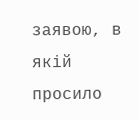заявою, в якій просило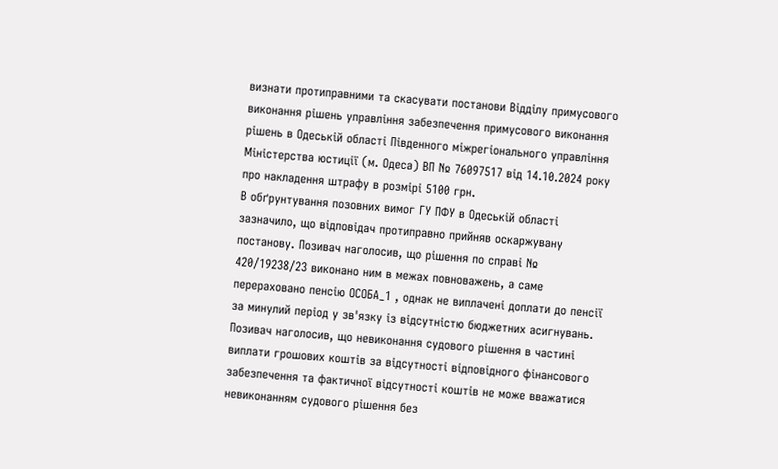визнати протиправними та скасувати постанови Відділу примусового виконання рішень управління забезпечення примусового виконання рішень в Одеській області Південного міжрегіонального управління Міністерства юстиції (м. Одеса) ВП № 76097517 від 14.10.2024 року про накладення штрафу в розмірі 5100 грн.
В обґрунтування позовних вимог ГУ ПФУ в Одеській області зазначило, що відповідач протиправно прийняв оскаржувану постанову. Позивач наголосив, що рішення по справі № 420/19238/23 виконано ним в межах повноважень, а саме перераховано пенсію ОСОБА_1 , однак не виплачені доплати до пенсії за минулий період у зв'язку із відсутністю бюджетних асигнувань. Позивач наголосив, що невиконання судового рішення в частині виплати грошових коштів за відсутності відповідного фінансового забезпечення та фактичної відсутності коштів не може вважатися невиконанням судового рішення без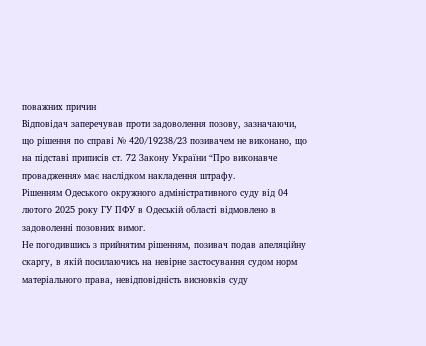поважних причин
Відповідач заперечував проти задоволення позову, зазначаючи, що рішення по справі № 420/19238/23 позивачем не виконано, що на підставі приписів ст. 72 Закону України “Про виконавче провадження» має наслідком накладення штрафу.
Рішенням Одеського окружного адміністративного суду від 04 лютого 2025 року ГУ ПФУ в Одеській області відмовлено в задоволенні позовних вимог.
Не погодившись з прийнятим рішенням, позивач подав апеляційну скаргу, в якій посилаючись на невірне застосування судом норм матеріального права, невідповідність висновків суду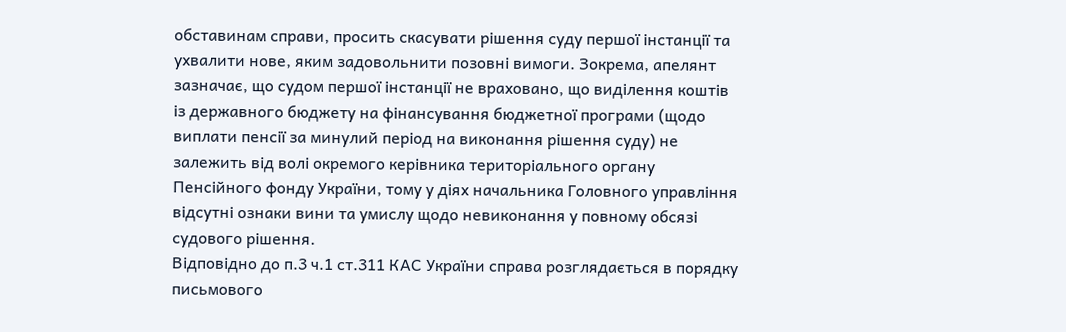обставинам справи, просить скасувати рішення суду першої інстанції та ухвалити нове, яким задовольнити позовні вимоги. Зокрема, апелянт зазначає, що судом першої інстанції не враховано, що виділення коштів із державного бюджету на фінансування бюджетної програми (щодо виплати пенсії за минулий період на виконання рішення суду) не залежить від волі окремого керівника територіального органу Пенсійного фонду України, тому у діях начальника Головного управління відсутні ознаки вини та умислу щодо невиконання у повному обсязі судового рішення.
Відповідно до п.3 ч.1 ст.311 КАС України справа розглядається в порядку письмового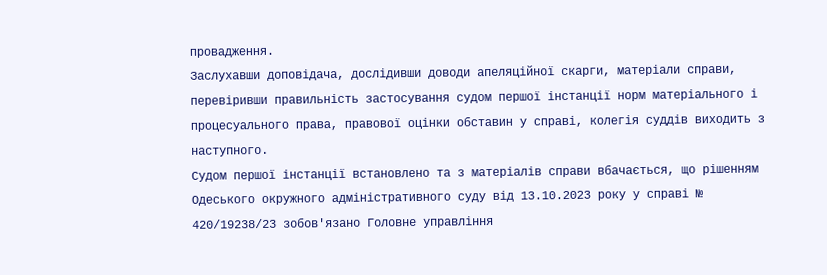провадження.
Заслухавши доповідача, дослідивши доводи апеляційної скарги, матеріали справи, перевіривши правильність застосування судом першої інстанції норм матеріального і процесуального права, правової оцінки обставин у справі, колегія суддів виходить з наступного.
Судом першої інстанції встановлено та з матеріалів справи вбачається, що рішенням Одеського окружного адміністративного суду від 13.10.2023 року у справі № 420/19238/23 зобов'язано Головне управління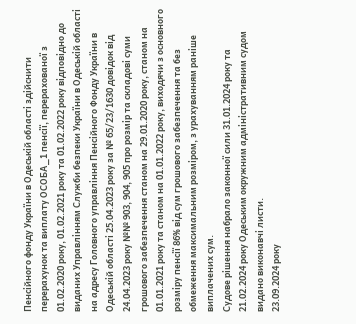Пенсійного фонду України в Одеській області здійснити перерахунок та виплату ОСОБА_1 пенсії, перерахованої з 01.02.2020 року, 01.02.2021 року та 01.02.2022 року відповідно до виданих Управлінням Служби безпеки України в Одеській області на адресу Головного управління Пенсійного Фонду України в Одеській області 25.04.2023 року за № 65/23/1630 довідок від 24.04.2023 року №№ 903, 904, 905 про розмір та складові суми грошового забезпечення станом на 29.01.2020 року, станом на 01.01.2021 року та станом на 01.01.2022 року, виходячи з основного розміру пенсії 86% від сум грошового забезпечення та без обмеження максимальним розміром, з урахуванням раніше виплачених сум.
Судове рішення набрало законної сили 31.01.2024 року та 21.02.2024 року Одеським окружним адміністративним судом видано виконавчі листи.
23.09.2024 року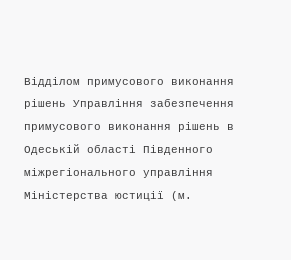Відділом примусового виконання рішень Управління забезпечення примусового виконання рішень в Одеській області Південного міжрегіонального управління Міністерства юстиції (м.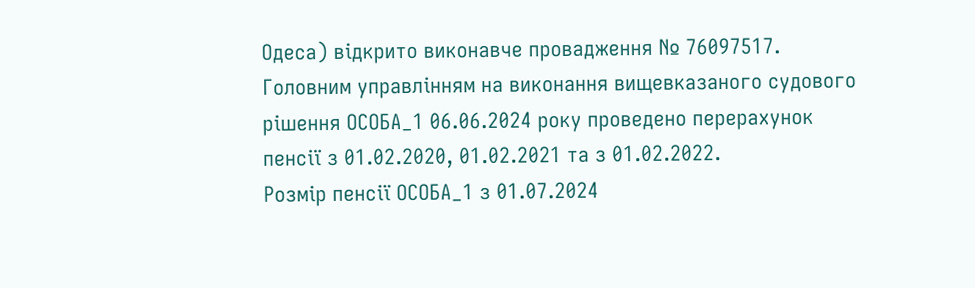Одеса) відкрито виконавче провадження № 76097517.
Головним управлінням на виконання вищевказаного судового рішення ОСОБА_1 06.06.2024 року проведено перерахунок пенсії з 01.02.2020, 01.02.2021 та з 01.02.2022.
Розмір пенсії ОСОБА_1 з 01.07.2024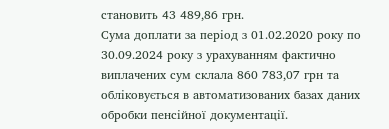становить 43 489,86 грн.
Сума доплати за період з 01.02.2020 року по 30.09.2024 року з урахуванням фактично виплачених сум склала 860 783,07 грн та обліковується в автоматизованих базах даних обробки пенсійної документації.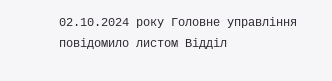02.10.2024 року Головне управління повідомило листом Відділ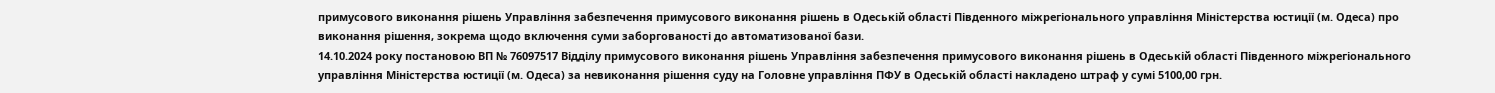примусового виконання рішень Управління забезпечення примусового виконання рішень в Одеській області Південного міжрегіонального управління Міністерства юстиції (м. Одеса) про виконання рішення, зокрема щодо включення суми заборгованості до автоматизованої бази.
14.10.2024 року постановою ВП № 76097517 Відділу примусового виконання рішень Управління забезпечення примусового виконання рішень в Одеській області Південного міжрегіонального управління Міністерства юстиції (м. Одеса) за невиконання рішення суду на Головне управління ПФУ в Одеській області накладено штраф у сумі 5100,00 грн.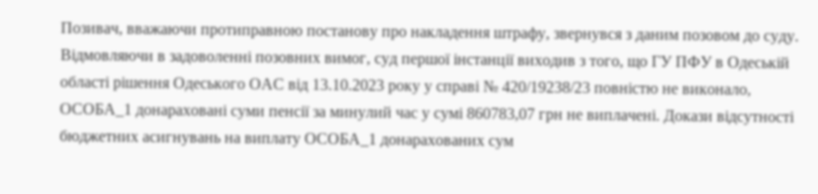Позивач, вважаючи протиправною постанову про накладення штрафу, звернувся з даним позовом до суду.
Відмовляючи в задоволенні позовних вимог, суд першої інстанції виходив з того, що ГУ ПФУ в Одеській області рішення Одеського ОАС від 13.10.2023 року у справі № 420/19238/23 повністю не виконало, ОСОБА_1 донараховані суми пенсії за минулий час у сумі 860783,07 грн не виплачені. Докази відсутності бюджетних асигнувань на виплату ОСОБА_1 донарахованих сум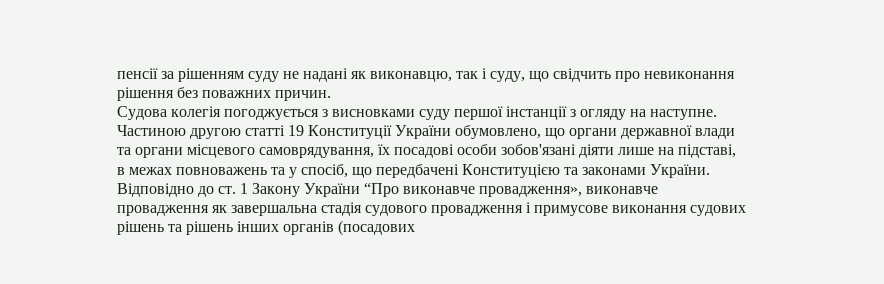пенсії за рішенням суду не надані як виконавцю, так і суду, що свідчить про невиконання рішення без поважних причин.
Судова колегія погоджується з висновками суду першої інстанції з огляду на наступне.
Частиною другою статті 19 Конституції України обумовлено, що органи державної влади та органи місцевого самоврядування, їх посадові особи зобов'язані діяти лише на підставі, в межах повноважень та у спосіб, що передбачені Конституцією та законами України.
Відповідно до ст. 1 Закону України “Про виконавче провадження», виконавче провадження як завершальна стадія судового провадження і примусове виконання судових рішень та рішень інших органів (посадових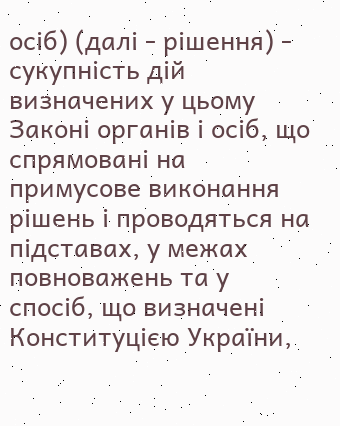осіб) (далі - рішення) - сукупність дій визначених у цьому Законі органів і осіб, що спрямовані на примусове виконання рішень і проводяться на підставах, у межах повноважень та у спосіб, що визначені Конституцією України,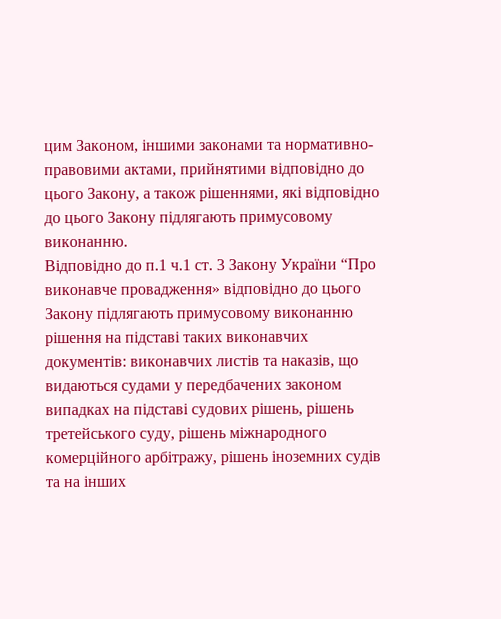цим Законом, іншими законами та нормативно-правовими актами, прийнятими відповідно до цього Закону, а також рішеннями, які відповідно до цього Закону підлягають примусовому виконанню.
Відповідно до п.1 ч.1 ст. 3 Закону України “Про виконавче провадження» відповідно до цього Закону підлягають примусовому виконанню рішення на підставі таких виконавчих документів: виконавчих листів та наказів, що видаються судами у передбачених законом випадках на підставі судових рішень, рішень третейського суду, рішень міжнародного комерційного арбітражу, рішень іноземних судів та на інших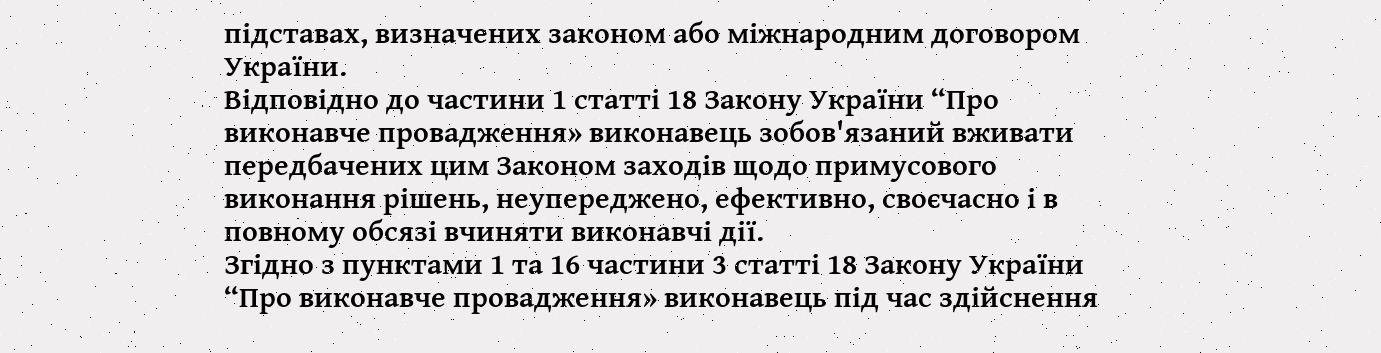підставах, визначених законом або міжнародним договором України.
Відповідно до частини 1 статті 18 Закону України “Про виконавче провадження» виконавець зобов'язаний вживати передбачених цим Законом заходів щодо примусового виконання рішень, неупереджено, ефективно, своєчасно і в повному обсязі вчиняти виконавчі дії.
Згідно з пунктами 1 та 16 частини 3 статті 18 Закону України “Про виконавче провадження» виконавець під час здійснення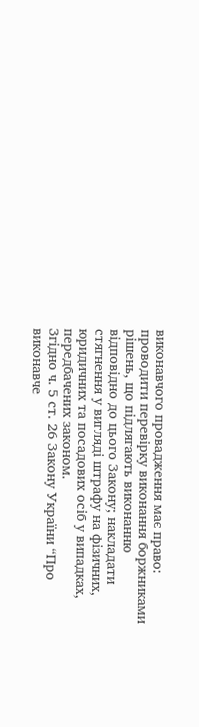виконавчого провадження має право: проводити перевірку виконання боржниками рішень, що підлягають виконанню відповідно до цього Закону; накладати стягнення у вигляді штрафу на фізичних, юридичних та посадових осіб у випадках, передбачених законом.
Згідно ч. 5 ст. 26 Закону України “Про виконавче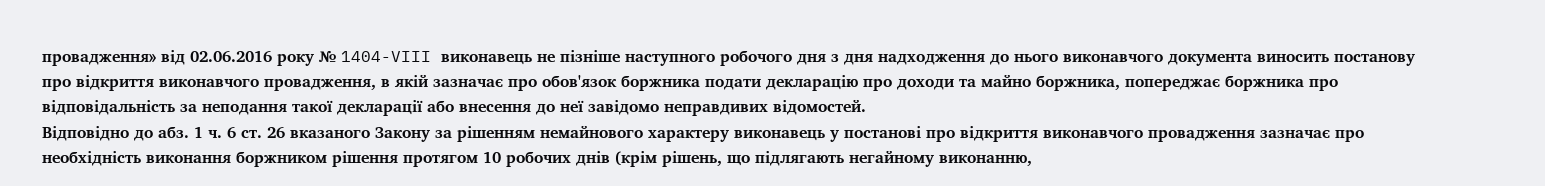провадження» від 02.06.2016 року № 1404-VIII виконавець не пізніше наступного робочого дня з дня надходження до нього виконавчого документа виносить постанову про відкриття виконавчого провадження, в якій зазначає про обов'язок боржника подати декларацію про доходи та майно боржника, попереджає боржника про відповідальність за неподання такої декларації або внесення до неї завідомо неправдивих відомостей.
Відповідно до абз. 1 ч. 6 ст. 26 вказаного Закону за рішенням немайнового характеру виконавець у постанові про відкриття виконавчого провадження зазначає про необхідність виконання боржником рішення протягом 10 робочих днів (крім рішень, що підлягають негайному виконанню,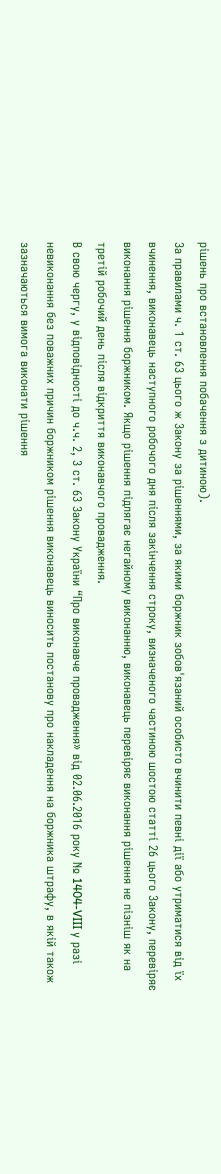рішень про встановлення побачення з дитиною).
За правилами ч. 1 ст. 63 цього ж Закону за рішеннями, за якими боржник зобов'язаний особисто вчинити певні дії або утриматися від їх вчинення, виконавець наступного робочого дня після закінчення строку, визначеного частиною шостою статті 26 цього Закону, перевіряє виконання рішення боржником. Якщо рішення підлягає негайному виконанню, виконавець перевіряє виконання рішення не пізніш як на третій робочий день після відкриття виконавчого провадження.
В свою чергу, у відповідності до ч.ч. 2, 3 ст. 63 Закону України “Про виконавче провадження» від 02.06.2016 року № 1404-VIII у разі невиконання без поважних причин боржником рішення виконавець виносить постанову про накладення на боржника штрафу, в якій також зазначаються вимога виконати рішення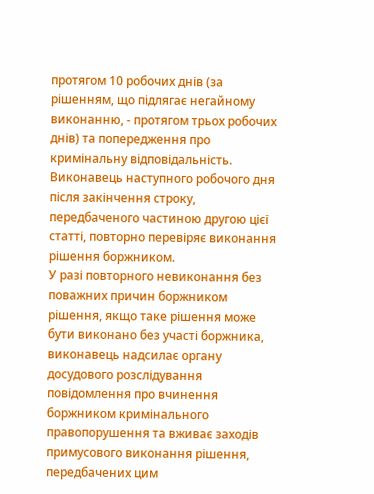протягом 10 робочих днів (за рішенням, що підлягає негайному виконанню, - протягом трьох робочих днів) та попередження про кримінальну відповідальність.
Виконавець наступного робочого дня після закінчення строку, передбаченого частиною другою цієї статті, повторно перевіряє виконання рішення боржником.
У разі повторного невиконання без поважних причин боржником рішення, якщо таке рішення може бути виконано без участі боржника, виконавець надсилає органу досудового розслідування повідомлення про вчинення боржником кримінального правопорушення та вживає заходів примусового виконання рішення, передбачених цим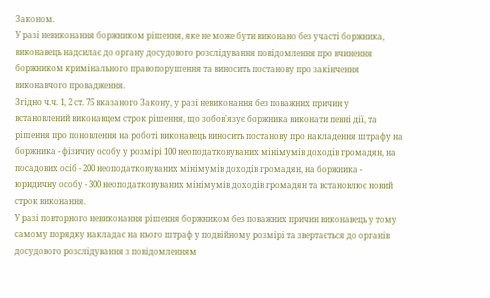Законом.
У разі невиконання боржником рішення, яке не може бути виконано без участі боржника, виконавець надсилає до органу досудового розслідування повідомлення про вчинення боржником кримінального правопорушення та виносить постанову про закінчення виконавчого провадження.
Згідно ч.ч. 1, 2 ст. 75 вказаного Закону, у разі невиконання без поважних причин у встановлений виконавцем строк рішення, що зобов'язує боржника виконати певні дії, та рішення про поновлення на роботі виконавець виносить постанову про накладення штрафу на боржника - фізичну особу у розмірі 100 неоподатковуваних мінімумів доходів громадян, на посадових осіб - 200 неоподатковуваних мінімумів доходів громадян, на боржника - юридичну особу - 300 неоподатковуваних мінімумів доходів громадян та встановлює новий строк виконання.
У разі повторного невиконання рішення боржником без поважних причин виконавець у тому самому порядку накладає на нього штраф у подвійному розмірі та звертається до органів досудового розслідування з повідомленням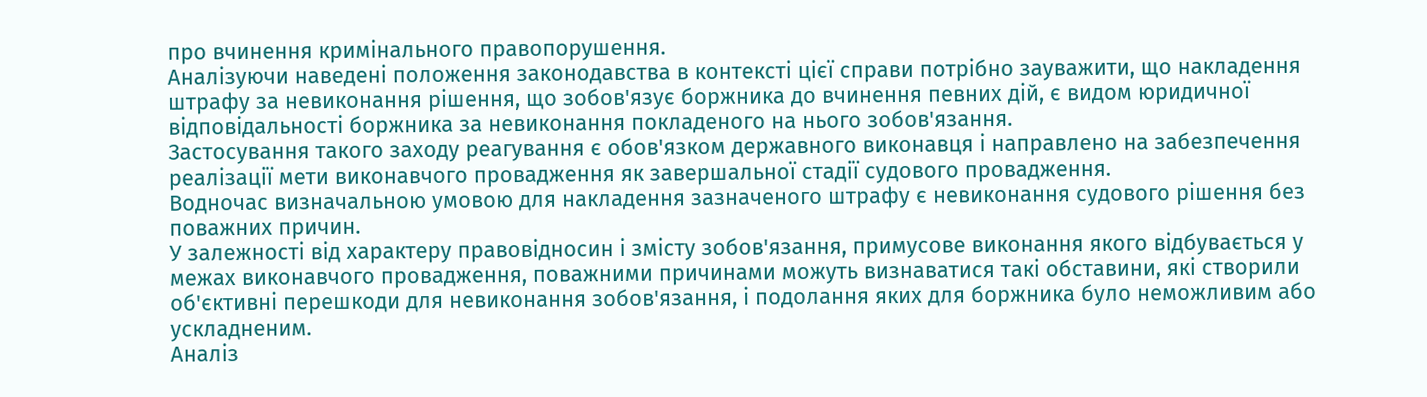про вчинення кримінального правопорушення.
Аналізуючи наведені положення законодавства в контексті цієї справи потрібно зауважити, що накладення штрафу за невиконання рішення, що зобов'язує боржника до вчинення певних дій, є видом юридичної відповідальності боржника за невиконання покладеного на нього зобов'язання.
Застосування такого заходу реагування є обов'язком державного виконавця і направлено на забезпечення реалізації мети виконавчого провадження як завершальної стадії судового провадження.
Водночас визначальною умовою для накладення зазначеного штрафу є невиконання судового рішення без поважних причин.
У залежності від характеру правовідносин і змісту зобов'язання, примусове виконання якого відбувається у межах виконавчого провадження, поважними причинами можуть визнаватися такі обставини, які створили об'єктивні перешкоди для невиконання зобов'язання, і подолання яких для боржника було неможливим або ускладненим.
Аналіз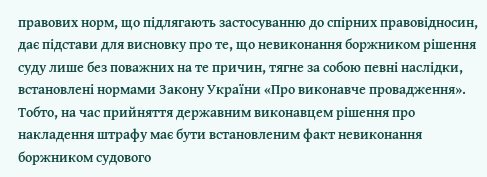правових норм, що підлягають застосуванню до спірних правовідносин, дає підстави для висновку про те, що невиконання боржником рішення суду лише без поважних на те причин, тягне за собою певні наслідки, встановлені нормами Закону України «Про виконавче провадження». Тобто, на час прийняття державним виконавцем рішення про накладення штрафу має бути встановленим факт невиконання боржником судового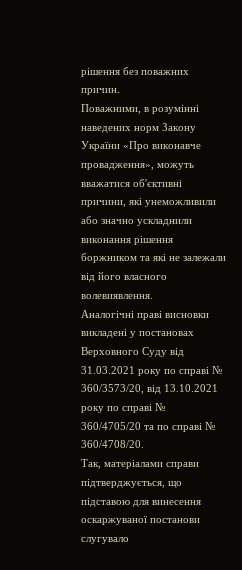рішення без поважних причин.
Поважними, в розумінні наведених норм Закону України «Про виконавче провадження», можуть вважатися об'єктивні причини, які унеможливили або значно ускладнили виконання рішення боржником та які не залежали від його власного волевиявлення.
Аналогічні праві висновки викладені у постановах Верховного Суду від 31.03.2021 року по справі № 360/3573/20, від 13.10.2021 року по справі № 360/4705/20 та по справі № 360/4708/20.
Так, матеріалами справи підтверджується, що підставою для винесення оскаржуваної постанови слугувало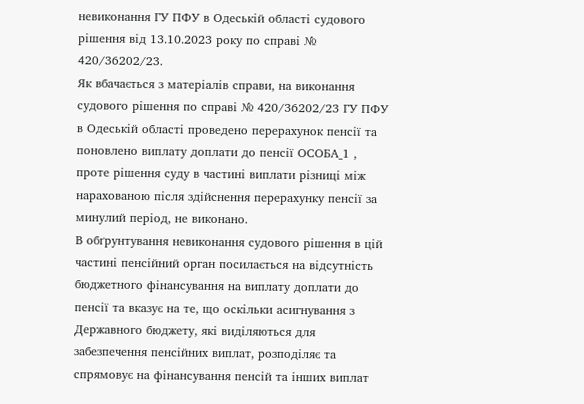невиконання ГУ ПФУ в Одеській області судового рішення від 13.10.2023 року по справі № 420/36202/23.
Як вбачається з матеріалів справи, на виконання судового рішення по справі № 420/36202/23 ГУ ПФУ в Одеській області проведено перерахунок пенсії та поновлено виплату доплати до пенсії ОСОБА_1 , проте рішення суду в частині виплати різниці між нарахованою після здійснення перерахунку пенсії за минулий період, не виконано.
В обґрунтування невиконання судового рішення в цій частині пенсійний орган посилається на відсутність бюджетного фінансування на виплату доплати до пенсії та вказує на те, що оскільки асигнування з Державного бюджету, які виділяються для забезпечення пенсійних виплат, розподіляє та спрямовує на фінансування пенсій та інших виплат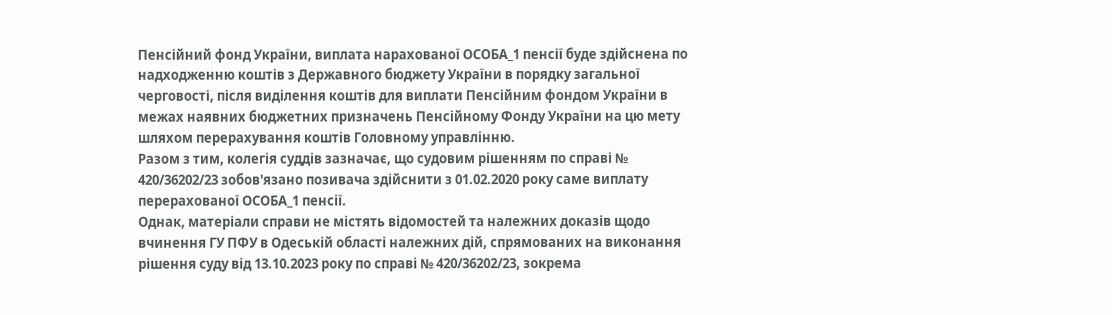Пенсійний фонд України, виплата нарахованої ОСОБА_1 пенсії буде здійснена по надходженню коштів з Державного бюджету України в порядку загальної черговості, після виділення коштів для виплати Пенсійним фондом України в межах наявних бюджетних призначень Пенсійному Фонду України на цю мету шляхом перерахування коштів Головному управлінню.
Разом з тим, колегія суддів зазначає, що судовим рішенням по справі № 420/36202/23 зобов'язано позивача здійснити з 01.02.2020 року саме виплату перерахованої ОСОБА_1 пенсії.
Однак, матеріали справи не містять відомостей та належних доказів щодо вчинення ГУ ПФУ в Одеській області належних дій, спрямованих на виконання рішення суду від 13.10.2023 року по справі № 420/36202/23, зокрема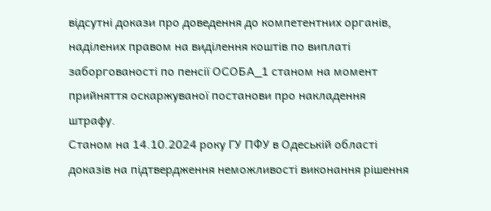відсутні докази про доведення до компетентних органів, наділених правом на виділення коштів по виплаті заборгованості по пенсії ОСОБА_1 станом на момент прийняття оскаржуваної постанови про накладення штрафу.
Станом на 14.10.2024 року ГУ ПФУ в Одеській області доказів на підтвердження неможливості виконання рішення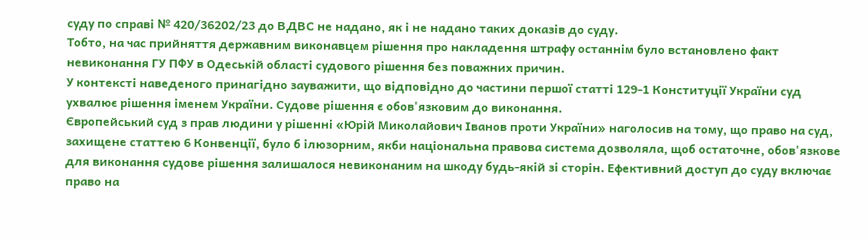суду по справі № 420/36202/23 до ВДВС не надано, як і не надано таких доказів до суду.
Тобто, на час прийняття державним виконавцем рішення про накладення штрафу останнім було встановлено факт невиконання ГУ ПФУ в Одеській області судового рішення без поважних причин.
У контексті наведеного принагідно зауважити, що відповідно до частини першої статті 129-1 Конституції України суд ухвалює рішення іменем України. Судове рішення є обов'язковим до виконання.
Європейський суд з прав людини у рішенні «Юрій Миколайович Іванов проти України» наголосив на тому, що право на суд, захищене статтею 6 Конвенції, було б ілюзорним, якби національна правова система дозволяла, щоб остаточне, обов'язкове для виконання судове рішення залишалося невиконаним на шкоду будь-якій зі сторін. Ефективний доступ до суду включає право на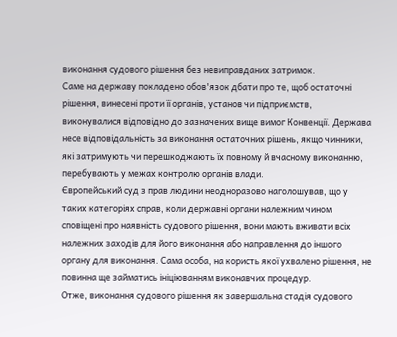виконання судового рішення без невиправданих затримок.
Саме на державу покладено обов'язок дбати про те, щоб остаточні рішення, винесені проти її органів, установ чи підприємств, виконувалися відповідно до зазначених вище вимог Конвенції. Держава несе відповідальність за виконання остаточних рішень, якщо чинники, які затримують чи перешкоджають їх повному й вчасному виконанню, перебувають у межах контролю органів влади.
Європейський суд з прав людини неодноразово наголошував, що у таких категоріях справ, коли державні органи належним чином сповіщені про наявність судового рішення, вони мають вживати всіх належних заходів для його виконання або направлення до іншого органу для виконання. Сама особа, на користь якої ухвалено рішення, не повинна ще займатись ініціюванням виконавчих процедур.
Отже, виконання судового рішення як завершальна стадія судового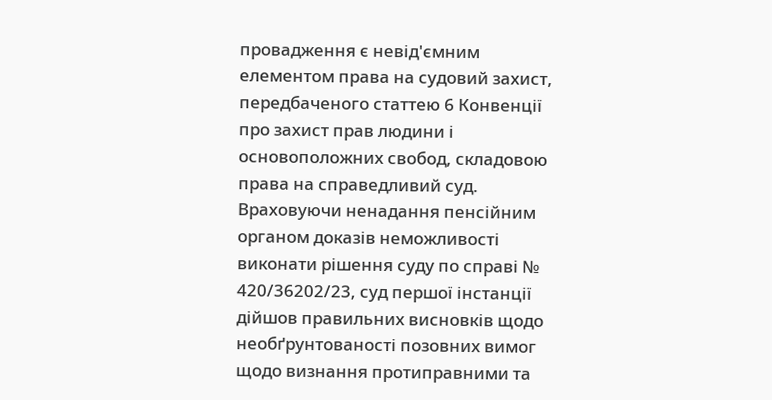провадження є невід'ємним елементом права на судовий захист, передбаченого статтею 6 Конвенції про захист прав людини і основоположних свобод, складовою права на справедливий суд.
Враховуючи ненадання пенсійним органом доказів неможливості виконати рішення суду по справі № 420/36202/23, суд першої інстанції дійшов правильних висновків щодо необґрунтованості позовних вимог щодо визнання протиправними та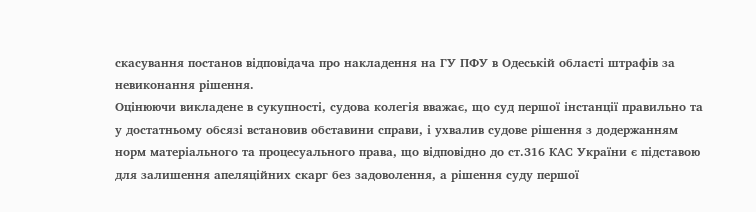скасування постанов відповідача про накладення на ГУ ПФУ в Одеській області штрафів за невиконання рішення.
Оцінюючи викладене в сукупності, судова колегія вважає, що суд першої інстанції правильно та у достатньому обсязі встановив обставини справи, і ухвалив судове рішення з додержанням норм матеріального та процесуального права, що відповідно до ст.316 КАС України є підставою для залишення апеляційних скарг без задоволення, а рішення суду першої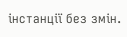інстанції без змін.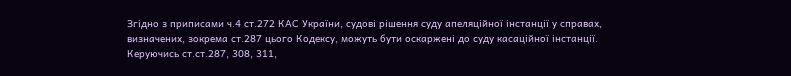Згідно з приписами ч.4 ст.272 КАС України, судові рішення суду апеляційної інстанції у справах, визначених, зокрема ст.287 цього Кодексу, можуть бути оскаржені до суду касаційної інстанції.
Керуючись ст.ст.287, 308, 311,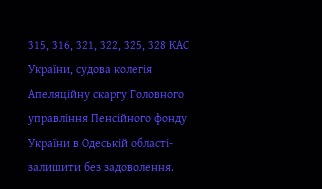315, 316, 321, 322, 325, 328 КАС України, судова колегія
Апеляційну скаргу Головного управління Пенсійного фонду України в Одеській області- залишити без задоволення.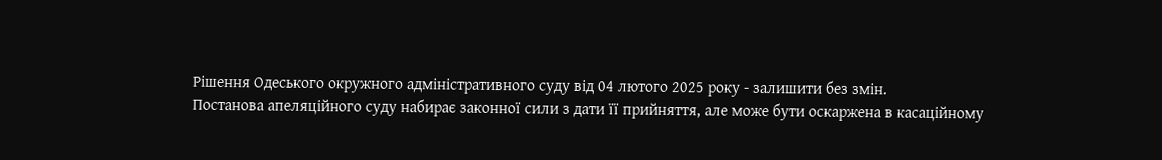Рішення Одеського окружного адміністративного суду від 04 лютого 2025 року - залишити без змін.
Постанова апеляційного суду набирає законної сили з дати її прийняття, але може бути оскаржена в касаційному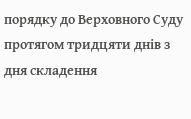порядку до Верховного Суду протягом тридцяти днів з дня складення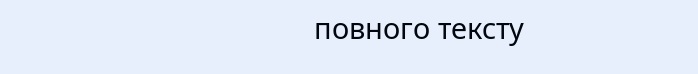повного тексту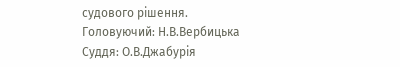судового рішення.
Головуючий: Н.В.Вербицька
Суддя: О.В.Джабурія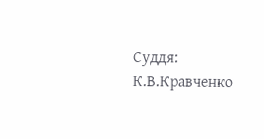Суддя: К.В.Кравченко